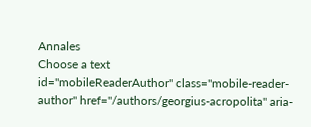Annales
Choose a text
id="mobileReaderAuthor" class="mobile-reader-author" href="/authors/georgius-acropolita" aria-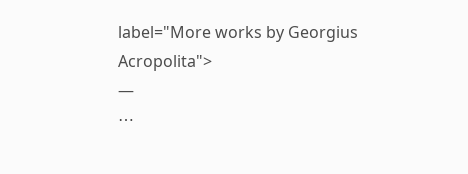label="More works by Georgius Acropolita">
—
⋯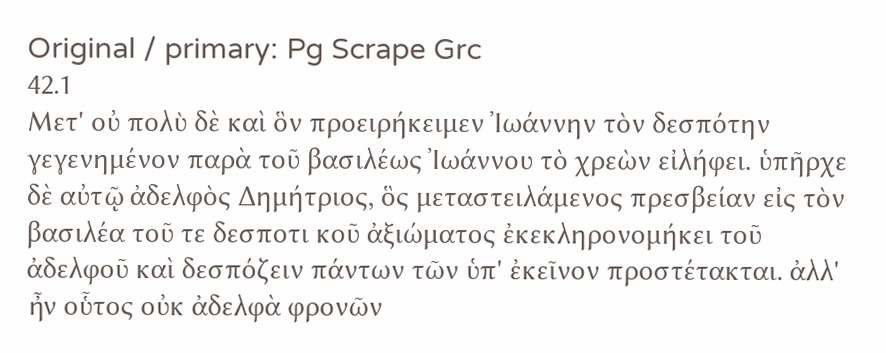Original / primary: Pg Scrape Grc
42.1
Μετ' οὐ πολὺ δὲ καὶ ὃν προειρήκειμεν Ἰωάννην τὸν δεσπότην γεγενημένον παρὰ τοῦ βασιλέως Ἰωάννου τὸ χρεὼν εἰλήφει. ὑπῆρχε δὲ αὐτῷ ἀδελφὸς Δημήτριος, ὃς μεταστειλάμενος πρεσβείαν εἰς τὸν βασιλέα τοῦ τε δεσποτι κοῦ ἀξιώματος ἐκεκληρονομήκει τοῦ ἀδελφοῦ καὶ δεσπόζειν πάντων τῶν ὑπ' ἐκεῖνον προστέτακται. ἀλλ' ἦν οὗτος οὐκ ἀδελφὰ φρονῶν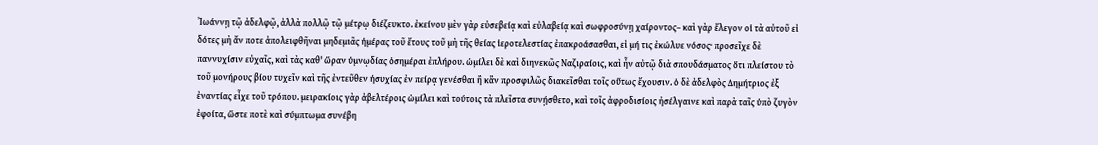Ἰωάννῃ τῷ ἀδελφῷ, ἀλλὰ πολλῷ τῷ μέτρῳ διέζευκτο. ἐκείνου μὲν γὰρ εὐσεβείᾳ καὶ εὐλαβείᾳ καὶ σωφροσύνῃ χαίροντος– καὶ γὰρ ἔλεγον οἱ τὰ αὐτοῦ εἰ δότες μὴ ἄν ποτε ἀπολειφθῆναι μηδεμιᾶς ἡμέρας τοῦ ἔτους τοῦ μὴ τῆς θείας ἱεροτελεστίας ἐπακροάσασθαι, εἰ μή τις ἐκώλυε νόσος· προσεῖχε δὲ παννυχίσιν εὐχαῖς, καὶ τὰς καθ' ὥραν ὑμνῳδίας ὁσημέραι ἐπλήρου. ὡμίλει δὲ καὶ διηνεκῶς Ναζιραίοις, καὶ ἦν αὐτῷ διὰ σπουδάσματος ὅτι πλείστου τὸ τοῦ μονήρους βίου τυχεῖν καὶ τῆς ἐντεῦθεν ἡσυχίας ἐν πείρᾳ γενέσθαι ἢ κἂν προσφιλῶς διακεῖσθαι τοῖς οὕτως ἔχουσιν. ὁ δὲ ἀδελφὸς Δημήτριος ἐξ ἐναντίας εἶχε τοῦ τρόπου. μειρακίοις γὰρ ἀβελτέροις ὡμίλει καὶ τούτοις τὰ πλεῖστα συνῄσθετο, καὶ τοῖς ἀφροδισίοις ἠσέλγαινε καὶ παρὰ ταῖς ὑπὸ ζυγὸν ἐφοίτα, ὥστε ποτὲ καὶ σύμπτωμα συνέβη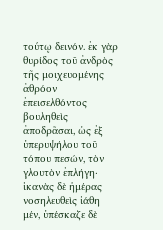τούτῳ δεινόν. ἐκ γὰρ θυρίδος τοῦ ἀνδρὸς τῆς μοιχευομένης ἀθρόον ἐπεισελθόντος βουληθεὶς ἀποδρᾶσαι, ὡς ἐξ ὑπερυψήλου τοῦ τόπου πεσών, τὸν γλουτὸν ἐπλήγη· ἱκανὰς δὲ ἡμέρας νοσηλευθεὶς ἰάθη μέν, ὑπέσκαζε δὲ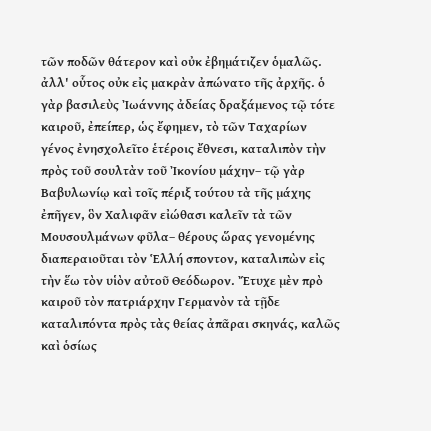τῶν ποδῶν θάτερον καὶ οὐκ ἐβημάτιζεν ὁμαλῶς. ἀλλ' οὗτος οὐκ εἰς μακρὰν ἀπώνατο τῆς ἀρχῆς. ὁ γὰρ βασιλεὺς Ἰωάννης ἀδείας δραξάμενος τῷ τότε καιροῦ, ἐπείπερ, ὡς ἔφημεν, τὸ τῶν Ταχαρίων γένος ἐνησχολεῖτο ἑτέροις ἔθνεσι, καταλιπὸν τὴν πρὸς τοῦ σουλτὰν τοῦ Ἰκονίου μάχην– τῷ γὰρ Βαβυλωνίῳ καὶ τοῖς πέριξ τούτου τὰ τῆς μάχης ἐπῆγεν, ὃν Χαλιφᾶν εἰώθασι καλεῖν τὰ τῶν Μουσουλμάνων φῦλα– θέρους ὥρας γενομένης διαπεραιοῦται τὸν Ἑλλή σποντον, καταλιπὼν εἰς τὴν ἕω τὸν υἱὸν αὐτοῦ Θεόδωρον. Ἔτυχε μὲν πρὸ καιροῦ τὸν πατριάρχην Γερμανὸν τὰ τῇδε καταλιπόντα πρὸς τὰς θείας ἀπᾶραι σκηνάς, καλῶς καὶ ὁσίως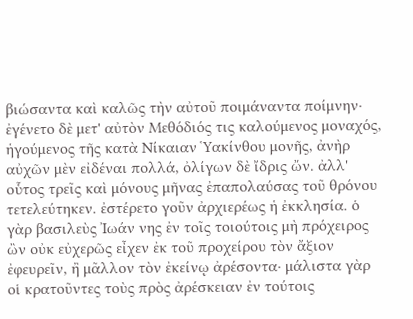βιώσαντα καὶ καλῶς τὴν αὐτοῦ ποιμάναντα ποίμνην· ἐγένετο δὲ μετ' αὐτὸν Μεθόδιός τις καλούμενος μοναχός, ἡγούμενος τῆς κατὰ Νίκαιαν Ὑακίνθου μονῆς, ἀνὴρ αὐχῶν μὲν εἰδέναι πολλά, ὀλίγων δὲ ἴδρις ὤν. ἀλλ' οὗτος τρεῖς καὶ μόνους μῆνας ἐπαπολαύσας τοῦ θρόνου τετελεύτηκεν. ἐστέρετο γοῦν ἀρχιερέως ἡ ἐκκλησία. ὁ γὰρ βασιλεὺς Ἰωάν νης ἐν τοῖς τοιούτοις μὴ πρόχειρος ὢν οὐκ εὐχερῶς εἶχεν ἐκ τοῦ προχείρου τὸν ἄξιον ἐφευρεῖν, ἢ μᾶλλον τὸν ἐκείνῳ ἀρέσοντα· μάλιστα γὰρ οἱ κρατοῦντες τοὺς πρὸς ἀρέσκειαν ἐν τούτοις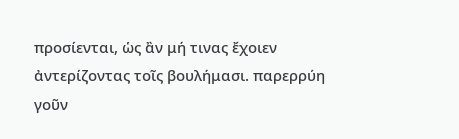προσίενται, ὡς ἂν μή τινας ἔχοιεν ἀντερίζοντας τοῖς βουλήμασι. παρερρύη γοῦν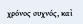χρόνος συχνός, καὶ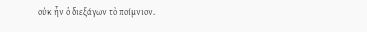οὐκ ἦν ὁ διεξάγων τὸ ποίμνιον.